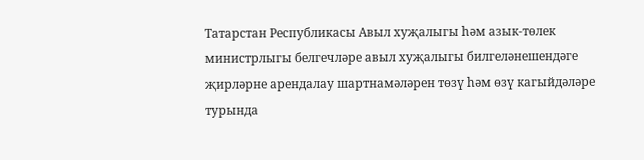Татарстан Республикасы Авыл хуҗалыгы һәм азык-төлек министрлыгы белгечләре авыл хуҗалыгы билгеләнешендәге җирләрне арендалау шартнамәләрен төзү һәм өзү кагыйдәләре турында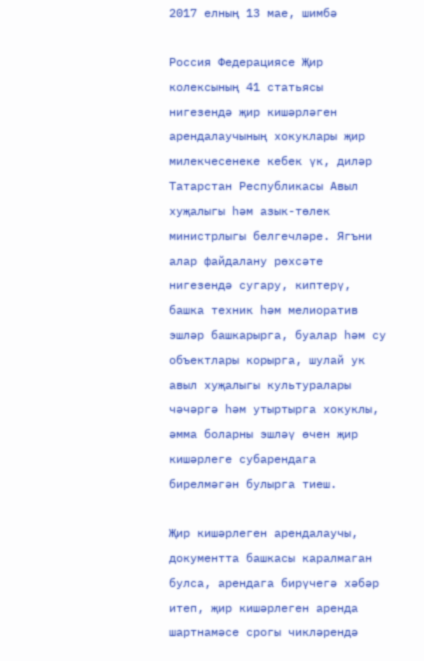2017 елның 13 мае, шимбә

Россия Федерациясе Җир колексының 41 статьясы нигезендә җир кишәрләген арендалаучының хокуклары җир милекчесенеке кебек үк, диләр Татарстан Республикасы Авыл хуҗалыгы һәм азык-төлек министрлыгы белгечләре. Ягъни алар файдалану рөхсәте нигезендә сугару, киптерү, башка техник һәм мелиоратив эшләр башкарырга, буалар һәм су объектлары корырга, шулай ук авыл хуҗалыгы культуралары чәчәргә һәм утыртырга хокуклы, әмма боларны эшләү өчен җир кишәрлеге субарендага бирелмәгән булырга тиеш.

Җир кишәрлеген арендалаучы, документта башкасы каралмаган булса, арендага бирүчегә хәбәр итеп, җир кишәрлеген аренда шартнамәсе срогы чикләрендә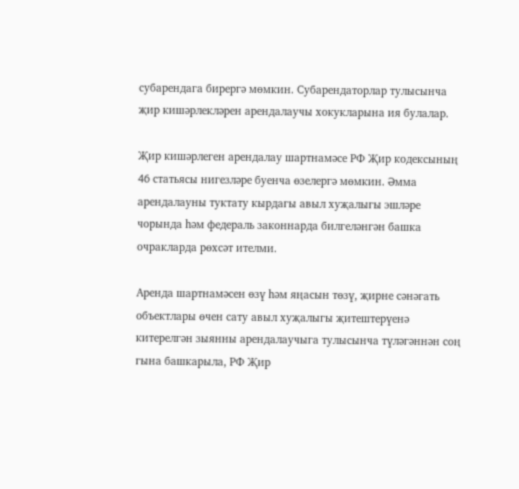субарендага бирергә мөмкин. Субарендаторлар тулысынча җир кишәрлекләрен арендалаучы хокукларына ия булалар.

Җир кишәрлеген арендалау шартнамәсе РФ Җир кодексының 46 статьясы нигезләре буенча өзелергә мөмкин. Әмма арендалауны туктату кырдагы авыл хуҗалыгы эшләре чорында һәм федераль законнарда билгеләнгән башка очракларда рөхсәт ителми.

Аренда шартнамәсен өзү һәм яңасын төзү, җирне сәнәгать объектлары өчен сату авыл хуҗалыгы җитештерүенә китерелгән зыянны арендалаучыга тулысынча түләгәннән соң гына башкарыла, РФ Җир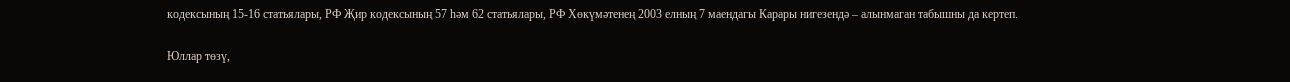кодексының 15-16 статьялары, РФ Җир кодексының 57 һәм 62 статьялары, РФ Хөкүмәтенең 2003 елның 7 маендагы Карары нигезендә – алынмаган табышны да кертеп.

Юллар төзү,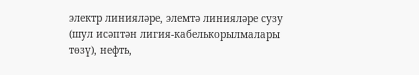электр линияләре, элемтә линияләре сузу (шул исәптән лигия-кабелькорылмалары төзү), нефть,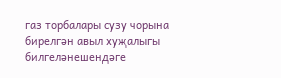газ торбалары сузу чорына бирелгән авыл хуҗалыгы билгеләнешендәге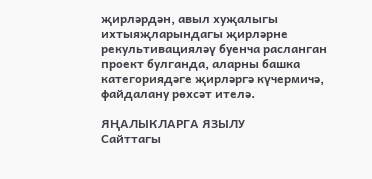җирләрдән, авыл хуҗалыгы ихтыяҗларындагы җирләрне рекультивацияләү буенча расланган проект булганда, аларны башка категориядәге җирләргә күчермичә, файдалану рөхсәт ителә.

ЯҢАЛЫКЛАРГА ЯЗЫЛУ
Сайттагы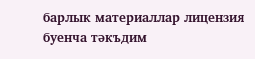барлык материаллар лицензия буенча тәкъдим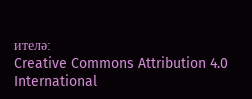ителә:
Creative Commons Attribution 4.0 International